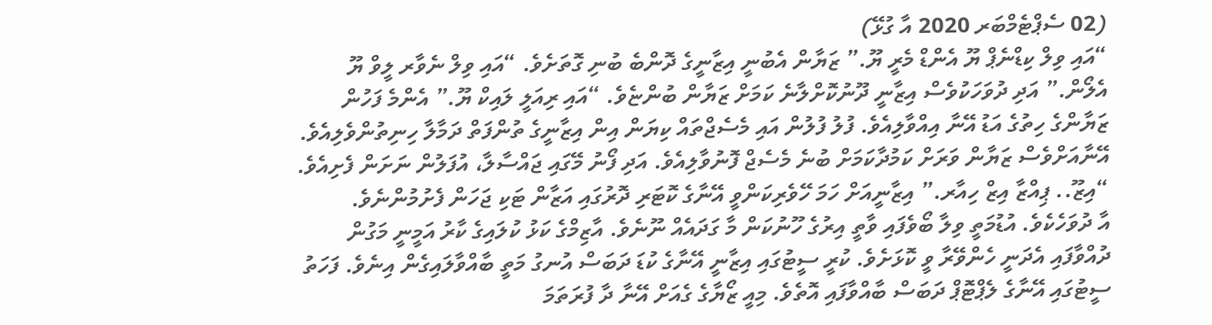(02 ސެޕްޓެމްބަރ 2020 އާ ގުޅޭ)
“އައި ވިލް ކިޑްނެޕް ޔޫ އެންޑް މެރީ ޔޫ.” ޒަޔާން އެބުނީ އިޒާނީގެ ދޮންބެ ބުނި ގޮތަށެވެ. “އައި ވިލް ނެވާރ ލީވް ޔޫ އެލޯން.” އަދި ދުވަހަކުވެސް އިޒާނީ ދޫނުކޮށްލާނެ ކަމަށް ޒަޔާން ބުންޏެވެ. “އައި ރިއަލީ ލައިކް ޔޫ.” އެންމެ ފަހުން ޒަޔާންގެ ހިތުގެ އަޑު އޭނާ އިއްވާލިއެވެ. ފުލު ފުލުން އައި މެސެޖްތައް ކިޔަން އިން އިޒާނީގެ ތުންފަތް ދަމާލާ ހިނިތުންވެލިއެވެ. އޭނާއަށްވެސް ޒަޔާން ވަރަށް ކަމުދާކަމަށް ބުނެ މެސެޖް ފޮނުވާލިއެވެ. އަދި ފޯނު މޭގައި ޖައްސާލާ، އުފަލުން ނަށަން ފެށިއެވެ.
“އިޒޫ.. ޕިއްޒާ އިޒް ހިއާރ.” އިޒާނީއަށް ހަމަ ހޭވެރިކަންވީ އޭނާގެ ކޮޓަރި ދޮރުގައި އަޒާން ޓަކި ޖަހަން ފެށުމުންނެވެ.
އާ ދުވަހެކެވެ. އުޑުމަތީ ވިލާ ބޯވެފައި ވާތީ އިރުގެ ހޫނުކަން މާ ގަދައެއް ނޫނެވެ. އާޒިމްގެ ކަޅު ކުލައިގެ ކާރު އަމީނީ މަގުން ދުއްވާފައި އެދަނީ ހެންވޭރާ ވީ ކޮޅަށެވެ. ކުރީ ސީޓުގައި އިޒާނީ އޭނާގެ ކުޑަ ދަބަސް އުނގު މަތީ ބާއްވާލައިގެން އިނެވެ. ފަހަތު ސީޓުގައި އޭނާގެ ލެޕްޓޮޕް ދަބަސް ބާއްވާފައި އޮތެވެ. މިއީ ޒޯޔާގެ ގެއަށް އޭނާ ދާ ފުރަތަމަ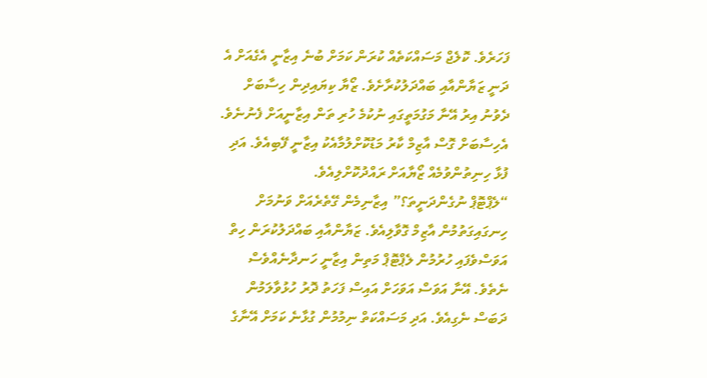ފަހަރެވެ. ކޮލެޖް މަސައްކަތެއް ކުރަން ކަމަށް ބުނެ އިޒާނީ އެގެއަށް އެ ދަނީ ޒަޔާންއާއި ބައްދަލުކުރާށެވެ. ޒޯޔާ ކިޔައިދިން ހިސާބަށް ދެވުނު އިރު އޭނާ މަގުމަތީގައި ނުކުމެ ހުރި ތަން އިޒާނީއަށް ފެނުނެވެ. އެހިސާބަށް ގޮސް އާޒިމް ކާރު މަޑުކޮށްލުމާއެކު އިޒާނީ ފޭބިއެވެ. އަދި ފުޅާ ހިނިތުންވުމެއް ޒޯޔާއަށް ރައްދުކޮށްލިއެވެ.
“ލެޕްޓޮޕް ނުގެންދަނީތަ؟” އިޒާނިމެން ގޭތެރެއަށް ވަނުމަށް ހިނގައިގަތުމުން އާޒިމް ގޮވާލިއެވެ. ޒަޔާންއާއި ބައްދަލުކުރަން ހިތް އަވަސްވެފައި ހުރުމުން ލެޕްޓޮޕް މަތިން އިޒާނީ ހަނދާނެއްވެސް ނެތެވެ. އޭނާ އަވަސް އަވަހަށް އައިސް ފަހަތު ދޮރު ހުޅުވާލަމުން ދަބަސް ނެގިއެވެ. އަދި މަސައްކަތް ނިމުމުން ގުޅާނެ ކަމަށް އޭނާގެ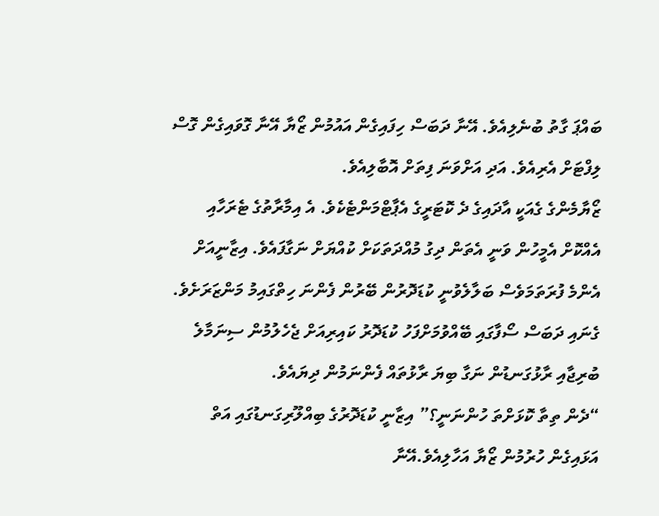ބައްޕަ ގާތު ބުނެލިއެވެ. އޭނާ ދަބަސް ހިފައިގެން އައުމުން ޒޯޔާ އޭނާ ގޮވައިގެން ގޮސް ލިފްޓަށް އެރިއެވެ. އަދި އަށްވަނަ ފިތަށް އޮބާލިއެވެ.
ޒޯޔާމެންގެ ގެއަކީ އާދައިގެ ދެ ކޮޓަރީގެ އެޕާޓްމަންޓެކެވެ. އެ އިމާރާތުގެ ޓެރަހާއި އެއްކޮށް އެމީހުން ވަނީ އެތަން ދިގު މުއްދަތަކަށް ކުއްޔަށް ނަގާފައެވެ. އިޒާނީއަށް އެންމެ ފުރަތަމަވެސް ބަލާލެވުނީ ކުޑަދޮރުން ބޭރުން ފެންނަ ހިތްގައިމު މަންޒަރަށެވެ. ގެނައި ދަބަސް ސޯފާގައި ބޭއްވުމަށްފަހު ކުޑަދޮރު ކައިރިއަށް ޖެހެލުމުން ސިނަމާލެ ބުރިޖާއި ރާޅުގަނޑުން ނަގާ ބިޔަ ރާޅުތައް ފެންނަމުން ދިޔައެވެ.
“ދެން ތިތާ ކޮޅަށްތަ ހުންނަނީ؟” އިޒާނީ ކުޑަދޮރުގެ ބިއްލޫރިގަނޑުގައި އަތް އަޅައިގެން ހުރުމުން ޒޯޔާ އަހާލިއެވެ.އޭނާ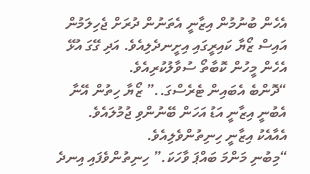އެހެން ބުނުމުން އިޒާނީ އެތަނުން ދުރަށް ޖެހިލަމުން އައިސް ޒޯޔާ ކައިރީގައި އިށީނދެލިއެވެ. އަދި ގޭގަ އުޅޭ އެހެން މީހުން ކޮބާތޯ ސުވާލުކުރިއެވެ.
“ދޮންބެ އެބައިން ޓެރެސްގަ..” ޒޯޔާ ހިތުން އޭނާ އެބުނީ އިޒާނީ އަޑު އަހަން ބޭނުންވި ޖުމުލައެވެ. އެއާއެކު އިޒާނީ ހިނިތުންވެލިއެވެ.
“މިބުނި މަންމަ ބައްޕަ ވާހަކަ.” ހިނިތުންވެފައި އިނދެ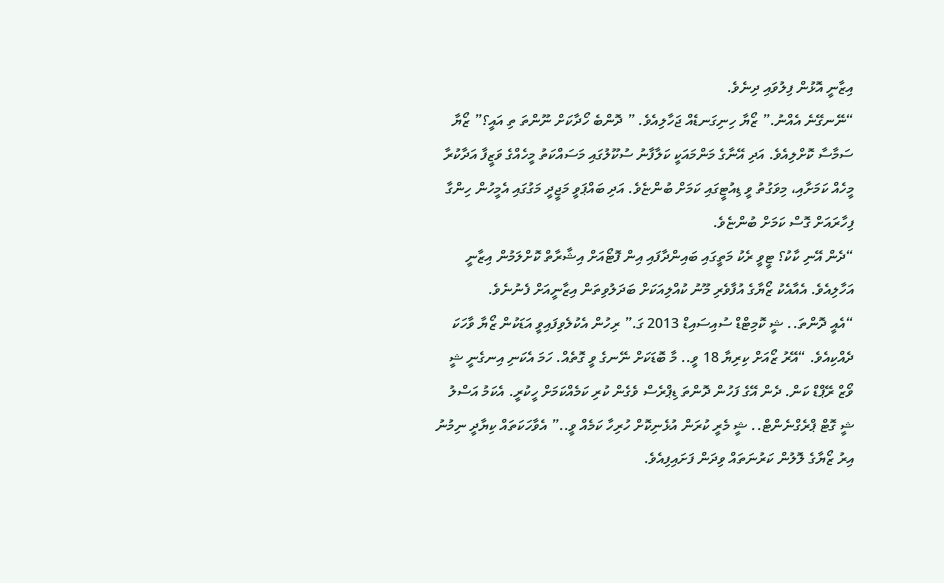އިޒާނީ އޮޅުން ފިލުވައި ދިނެވެ.
“ނޭނގޭނެ އެއްނު.” ޒޯޔާ ހިނިގަނޑެއް ޖަހާލިއެވެ. ” ދޮންބެ ހޯދާކަށް ނޫންތަ ތި އައީ؟” ޒޯޔާ ސަމާސާ ކޮށްލިއެވެ. އަދި އޭނާގެ މަންމައަކީ ކަލާފާނު ސުކޫލުގައި މަސައްކަތު މީހެއްގެ ވަޒީފާ އަދާކުރާ މީހެއް ކަމަށާއި، މިވަގުތު ވީ ޑިއުޓީގައި ކަމަށް ބުންޏެވެ. އަދި ބައްޕަވީ މަޖީދީ މަގުގައި އެމީހުން ހިންގާ ފިހާރައަށް ގޮސް ކަމަށް ބުންޏެވެ.
“ދެން އޭނި ކާކު؟ ޓީވީ ރެކު މަތީގައި ބައިންދާފައި އިން ފޮޓޯއަށް އިޝާރާތް ކޮށްލަމުން އިޒާނީ އަހާލިއެވެ. އެއާއެކު ޒޯޔާގެ އުފާވެރި މޫނު ކުއްލިއަކަށް ބަދަލުވިތަން އިޒާނީއަށް ފެނުނެވެ.
“އެއީ ދޮންތަ.. ޝީ ކޮމިޓްޑް ސުއިސައިޑް 2013 ގަ.” ރިހުން އެކުލެވިފައިވީ އަޑަކުން ޒޯޔާ ވާހަކަ ދެއްކިއެވެ. “އޭރު ޒޯއަށް ކިރިޔާ 18 ވީ.. މާ ބޮޑަކަށް ނޭނގެ ވީ ގޮތެއް. ހަމަ އެކަނި އިނގެނީ ޝީ ވޯޒް ރޭޕްޑް ކަން. ދެން އޭގެ ފަހުން ދޮންތަ ޑިޕްރެސް ވެގެން ކުރި ކަމެއްކަމަށް ހީކުރީ. އެކަމު އަސްލު ޝީ ގޮޓް ޕްރެގްނެންޓް.. ޝީ މެރީ ކުރަން އުޅެނިކޮށް ހުރިހާ ކަމެއް ވީ..” އެވާހަކަތައް ކިޔާދީ ނިމުނު އިރު ޒޯޔާގެ ލޮލުން ކަރުނަތައް ވިދަން ފަށައިފިއެވެ.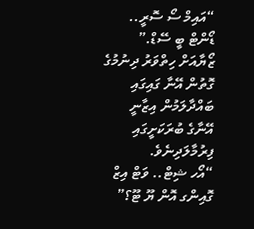“އައިމް ސޯ ސޮރީ.. ޑޯންޓް ބީ ސޭޑް.” ޒޯޔާއަށް ހިތްވަރު ދިނުމުގެ ގޮތުން އޭނާ ގައިގައި ބައްދާލަމުން އިޒާނީ އޭނާގެ ބުރަކަށީގައި ފިރުމާލަދިނެވެ.
“އޯހ ޝިޓް.. ވަޓް އިޒް ގޮއިންގ އޮން ޔޫ ޓޫ؟”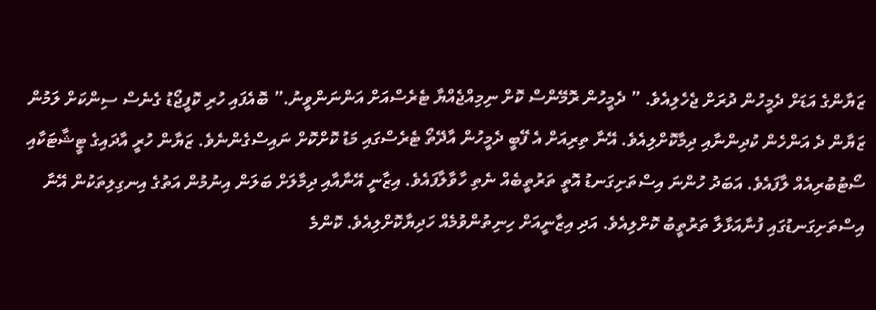ޒަޔާންގެ އަޑަށް ދެމީހުން ދުރަށް ޖެހެލިއެވެ. ” ދެމީހުން ރޮމޭންސް ކޮށް ނިމިއްޖެއްޔާ ޓެރެސްއަށް އަންނަންވީނު.” ބޮއެފައި ހުރި ކޮފީޖޯޑު ގެނެސް ސިންކަށް ލަމުން ޒަޔާން ދެ އަންހެން ކުދިންނާއި ދިމާކޮށްލިއެވެ. އޭނާ ތިރިއަށް އެ ފޭބީ ދެމީހުން އާދޭތޯ ޓެރެސްގައި މަޑު ކޮށްކޮށް ނައިސްގެންނެވެ. ޒަޔާން ހުރީ އާދައިގެ ޓީޝާޓަކާއި ސޯޓުބުރިއެއް ލާފައެވެ. އަބަދު ހުންނަ އިސްތަށިގަނޑު އޮތީ ތަރުތީބެއް ނެތި ހާވާލާފައެވެ. އިޒާނީ އޭނާއާއި ދިމާލަށް ބަލަން އިނުމުން އަތުގެ އިނގިލިތަކުން އޭނާ އިސްތަށިގަނޑުގައި ފުނާއަޅާލާ ތަރުތީބު ކޮށްލިއެވެ. އަދި އިޒާނީއަށް ހިނިތުންވުމެއް ހަދިޔާކޮށްލިއެވެ. ކޮންމެ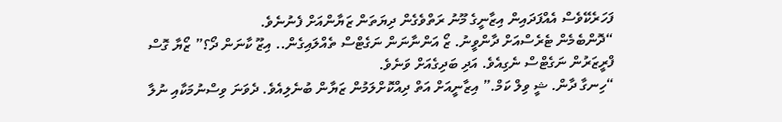ފަހަރެކޭވެސް އެއްފަދައިން އިޒާނީގެ މޫނު ރަތްވެގެން ދިޔަތަން ޒަޔާންއަށް ފެނުނެވެ.
“ދޮންބެމެން ޓެރެސްއަށް ދާންވީނު. ޒޯ އަންނާނަން ނަގެޓްސް ތެއްލައިގެން.. އިޒޫ ކާނަން ދޯ؟” ޒޯޔާ ގޮސް ފްރީޒަރުން ނަގެޓްސް ނެގިއެވެ. އަދި ބަދިގެއަށް ވަނެވެ.
“ހިނގާ ދާން. ޝީ ވިލް ކަމް.” އިޒާނީއަށް އަތް ދިއްކޮށްލަމުން ޒަޔާން ބުނެލިއެވެ. ދެވަނަ ވިސްނުމަކާއި ނުލާ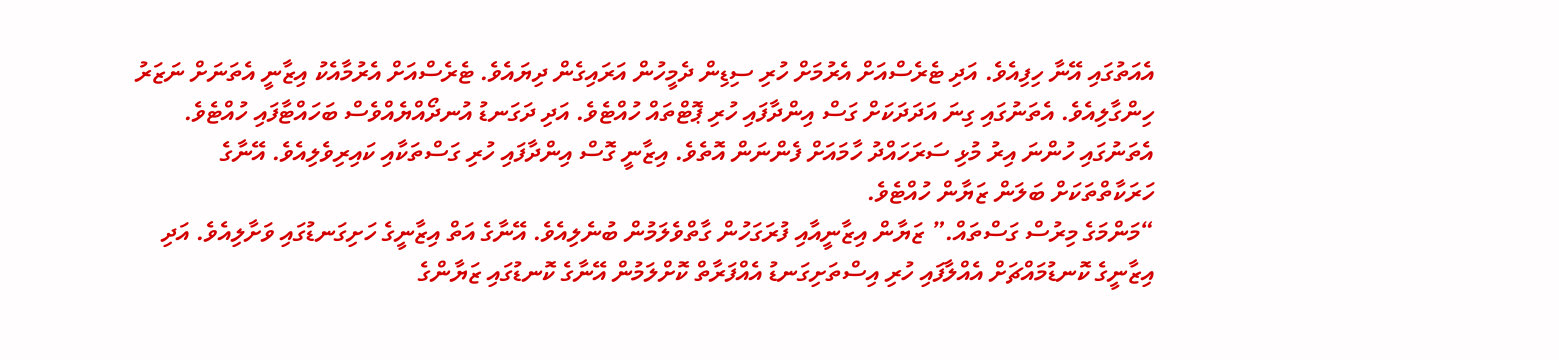އެއަތުގައި އޭނާ ހިފިއެވެ. އަދި ޓެރެސްއަށް އެރުމަށް ހުރި ސިޑިން ދެމީހުން އަރައިގެން ދިޔައެވެ. ޓެރެސްއަށް އެރުމާއެކު އިޒާނީ އެތަނަށް ނަޒަރު ހިންގާލިއެވެ. އެތަނުގައި ގިނަ އަދަދަކަށް ގަސް އިންދާފައި ހުރި ޕޮޓްތައް ހުއްޓެވެ. އަދި ދަގަނޑު އުނދޯއްޔެއްވެސް ބަހައްޓާފައި ހުއްޓެވެ. އެތަނުގައި ހުންނަ އިރު މުޅި ސަރަހައްދު ހާމައަށް ފެންނަން އޮތެވެ. އިޒާނީ ގޮސް އިންދާފައި ހުރި ގަސްތަކާއި ކައިރިވެލިއެވެ. އޭނާގެ ހަރަކާތްތަކަށް ބަލަން ޒަޔާން ހުއްޓެވެ.
“މަންމަގެ މިރުސް ގަސްތައް.” ޒަޔާން އިޒާނީއާއި ފުރަގަހުން ގާތްވެލަމުން ބުނެލިއެވެ. އޭނާގެ އަތް އިޒާނީގެ ހަށިގަނޑުގައި ވަށާލިއެވެ. އަދި އިޒާނީގެ ކޮނޑުމައްޗަށް އެއްލާފައި ހުރި އިސްތަށިގަނޑު އެއްފަރާތް ކޮށްލަމުން އޭނާގެ ކޮނޑުގައި ޒަޔާންގެ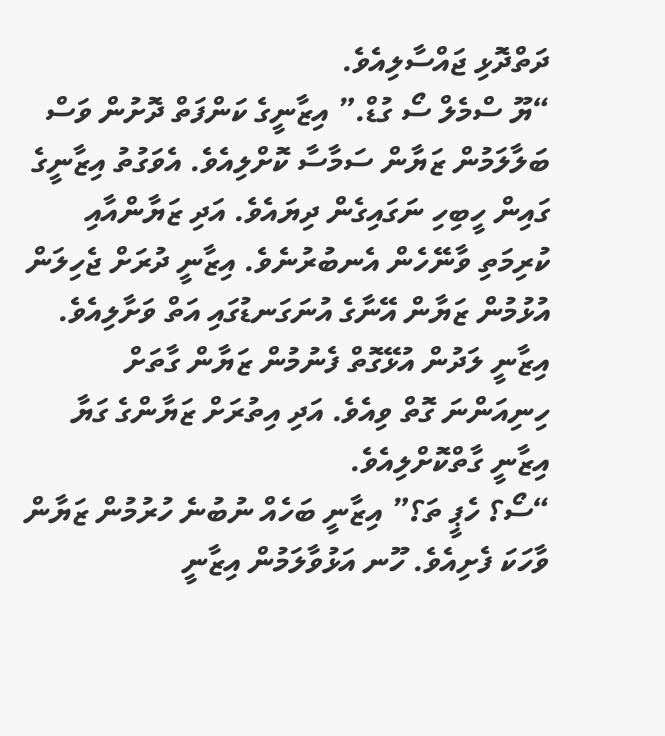ދަތްދޮޅި ޖައްސާލިއެވެ.
“ޔޫ ސްމެލް ސޯ ގުޑް.” އިޒާނީގެ ކަންފަތް ދޮށުން ވަސް ބަލާލަމުން ޒަޔާން ސަމާސާ ކޮށްލިއެވެ. އެވަގުތު އިޒާނީގެ ގައިން ހީބިހި ނަގައިގެން ދިޔައެވެ. އަދި ޒަޔާންއާއި ކުރިމަތި ވާނޭހެން އެނބުރުނެވެ. އިޒާނީ ދުރަށް ޖެހިލަން އުޅުމުން ޒަޔާން އޭނާގެ އުނަގަނޑުގައި އަތް ވަށާލިއެވެ. އިޒާނީ ލަދުން އުޅޭގޮތް ފެނުމުން ޒަޔާން ގާތަށް ހިނިއަންނަ ގޮތް ވިއެވެ. އަދި އިތުރަށް ޒަޔާންގެ ގަޔާ އިޒާނީ ގާތްކޮށްލިއެވެ.
“ސޯ؟ ހެޕީ ތަ؟” އިޒާނީ ބަހެއް ނުބުނެ ހުރުމުން ޒަޔާން ވާހަކަ ފެށިއެވެ. ހޫނ އަޅުވާލަމުން އިޒާނީ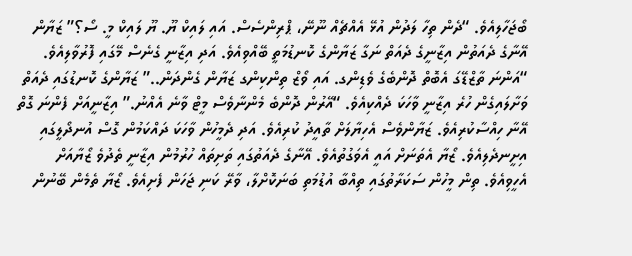ބޯޖަހާލިއެވެ. “ދެން ތިހާ ލަދުން އުޅޭ އެއްޗެއް ނޫނޭ، ޕްރިންސެސް. އައި ލައިކް ޔޫ. ޔޫ ލައިކް މީ. ސޯ؟” ޒަޔާން އޭނާގެ ދެއަތުން އިޒާނީގެ ދެއަތް ނަގާ ޒަޔާންގެ ކޮނޑުމަތީ ބޭއްވިއެވެ. އަދި އިޒާނީ ގެނެސް މޭގައި ފޮރުވާލިއެވެ.
“އަންނަ ތާޒްޑޭގަ އެބޮތް ދޮންބެގެ ވެޑިންގ. އައި ވޯޒް ތިންކިންގ ޒަޔާން ގެންދަން..” ޒަޔާންގެ ކޮނޑުގައި ދެއަތް ވަށާލައިގެން ހުރެ އިޒާނީ ވާހަކަ ދެއްކިއެވެ. “އޭރުން ދޮންބެ މެންނާވެސް މީޓް ވާނެ އެއްނު.” އިޒާނީއަށް ފެންނަ ގޮތް އޭނާ ހިއްސާކުރިއެވެ. ޒަޔާންވެސް އެހިޔާލަށް ތާއީދު ކުރިއެވެ. އަދި ދެމީހުން ވާހަކަ ދައްކަމުން ގޮސް އުނދޯލީގައި އިށީނދެލިއެވެ. ޒޯޔާ އެތަނަށް އައީ އެވަގުތުއެވެ. އޭނާގެ ދެއަތުގައި ތަށިތައް ހުރުމުން އިޒާނީ ތެދުވެ ޒޯޔާއަށް އެހީވިއެވެ. ތިން މީހުން ސަކަރާތުގައި ތިއްބާ އުޑުމަތި ބަނަކޮށްލާ، ވާރޭ ކަނި ޖަހަން ފެށިއެވެ. ޒޯޔާ ތެމެން ބޭނުން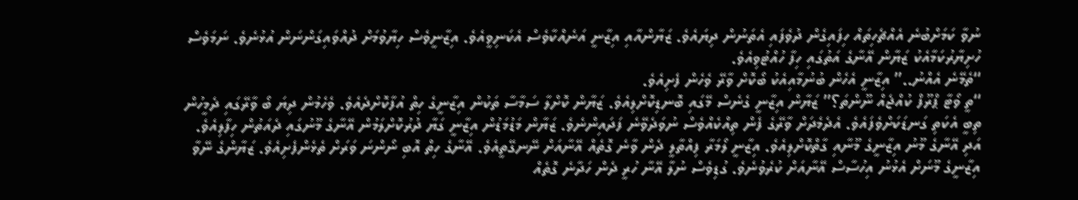ނުވާ ކަމަށްބުނެ އެއްޗެހިތައް ހިފައިގެން ދުވެފައި އެތަނުން ދިޔައެވެ. ޒަޔާންއާއި އިޒާނީ އަނެއްކާވެސް އެކަނިވީއެވެ. އިޒާނީވެސް ހިޔާވުމަށް ދުއްވައިގަންނަން އުޅުނެވެ. ނަމަވެސް ހުށިޔާރުކަމާއެކު ޒަޔާން އޭނާގެ އަތުގައި ހިފާ ހުއްޓުވިއެވެ.
“ތެމޭނެ އެއްނު..” އިޒާނީ އެހެން ބުނުމާއިއެކު ބޯކޮށް ވާރޭ ވެހެން ފެށިއެވެ.
“ތީ ވޯޓާ ޕްރޫފް ކުއްޖެއް ނޫންތަ؟” ޒަޔާން އިޒާނީ ގެނެސް މޭގައި ބޮނޑިކޮށްލިއެވެ. ޒަޔާން ކޮށްލާ ސަމާސާ ތަކުން އިޒާނީގެ ހިތް އުފާކޮށްދެއެވެ. ވެހެމުން ދިޔަ ބޯ ވާރޭގައި ދެމީހުން ތިބީ އެކަތި ގަނޑަކަށްވެފައެވެ. އެދެމެދަށް ވާރޭގެ ފެން ތިއްކެއްވެސް ނުވަދެވޭނެ ފަދައިންނެވެ. ޒަޔާން މަޑުމަޑުން އިޒާނީ ގަޔާ ދުރުކޮށްލަމުން އޭނާގެ މޫނުގައި ދެއަތުން ހިފާލިއެވެ. އަދި އޭނާގެ މޫނު އިޒާނީގެ މޫނާއި ގާތްކޮށްލިއެވެ. އިޒާނީ ލޯމަރާ ފިއްތާލީ ދެން ވާނެ ގޮތެއް އޭނާއަށް ނޭނގޭތީއެވެ. އޭނާގެ ހިތް އޮބި ނޯންނަ ވަރަށް ތެޅެންފެށިއެވެ. ޒަޔާންގެ ނޭވާ އިޒާނީގެ މޫނަށް އެޅުނު އިހުސާސް އޭނާއަށް ކުރެވުނެވެ. ގުޑިވެސް ނުލާ އޭނާ ހުރީ ދެން ހަދާނެ ގޮތެއް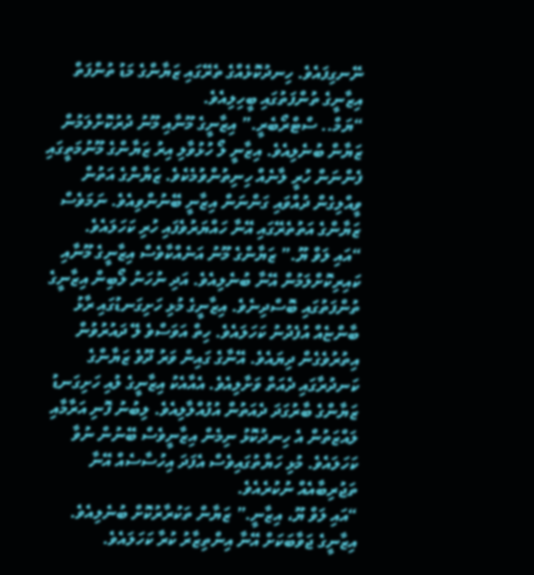ނޭނގިފައެވެ. ހިނދުކޮޅެއްގެ ތެރޭގައި ޒަޔާންގެ މަޑު ތުންފަތް އިޒާނީގެ ތުންފަތުގައި ބީހިލިއެވެ.
“ޔަމް.. ސްޓްރޯބެރީ.” އިޒާނީގެ މޫނާއި މޫނު ދުރުކޮށްލަމުން ޒަޔާން ބުނެލިއެވެ. އިޒާނީ ލޯ ހުޅުވާލި އިރު ޒަޔާންގެ މޫނުމަތީގައި ފެންނަން ހުރީ ލާނެއް ހިނިތުންވުމެކެވެ. ޒަޔާންގެ އަތުން ވީއްލިގެން ދުއްވައި ގަންނަން އިޒާނީ ބޭނުންވިއެވެ. ނަމަވެސް ޒަޔާންގެ އަތުތެރޭގައި އޭނާ ހައްޔަރުވެފައި ހުރި ކަހަލައެވެ.
“އައި ލަވް ޔޫ.” ޒަޔާންގެ މޫނު އަނެއްކާވެސް އިޒާނީގެ މޫނާއި ކައިރިކޮށްލަމުން އޭނާ ބުނެލިއެވެ. އަދި ނުހަނު ލޯބިން އިޒާނީގެ ތުންފަތުގައި ބޮސްދިނެވެ. އިޒާނީގެ މުޅި ހަށިގަނޑުގައި ރާޅު ބާންޏެއް އުފެދުނު ކަހަލައެވެ. ހިތް އަވަސްވެ ލޭ ދައުރުވުން އިތުރުވެގެން ދިޔައެވެ. އޭނާގެ ގައިން ވަރު ދޫވެ ޒަޔާންގެ ކަނދުރާގައި ދެއަތް ވަށާލިއެވެ. އެއާއެކު އިޒާނީގެ ލުއި ހަށިގަނޑު ޒަޔާންގެ ބާރުގަދަ ދެއަތުން އުފުއްލާލިއެވެ. ލިބުނު ފޮނި އަރާމާއި ލައްޒަތުން އެ ހިނދުކޮޅު ނިމެން އިޒާނީވެސް ބޭނުން ނުވާ ކަހަލައެވެ. މުޅި ހަޔާތުގައިވެސް އެފަދަ އިހުސާސެއް އޭނާ ތަޖުރިބާއެއް ނުކުރެއެވެ.
“އައި ލަވް ޔޫ، އިޒާނީ.” ޒަޔާން ތަކުރާރުކޮށް ބުނެލިއެވެ. އިޒާނީގެ ޖަވާބަކަށް އޭނާ އިންތިޒާރު ކުރާ ކަހަލައެވެ.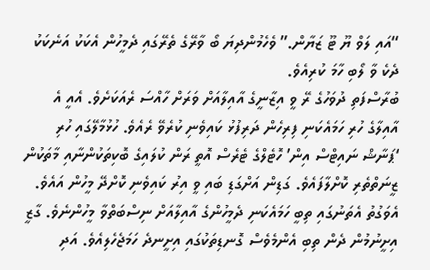“އައި ލަވް ޔޫ ޓޫ ޒަޔާން.” ވެހެމުންދިޔަ ބޯ ވާރޭގެ ތެރޭގައި ދެމީހުން އެކަކު އަނެކަކު ދެކެ ވާ ލޯބި ހާމަ ކުރިއެވެ.
ބުރާސްފަތި ދުވަހުގެ ރޭ ވީ އިޒާނީގެ އާއިލާއަށް ވަރަށް ހާއްސަ ރެއަކަށެވެ. އެއީ އެ އާއިލާގެ ހުރި ހަމައެކަނި ފިރިހެން ދަރިފުޅު ކައިވެނި ކުރެވޭ ރެއެވެ. ހުޅުމާލޭގައި ހުރި ‘ޕަނާޝް ނައިޓްސް އިން’ ހޮޓެލްގެ ޓެރެސް އޮތީ ރަން ކުލައިގެ ބޮކިތަކުންނާއި މާތަކުން ޒީނަތްތެރި ކޮށްލާފައެވެ. ގަޑިން އަށްގަޑި ބައި ވީ އިރު ކައިވެނި ކޮށްދޭ މީހުން އައެވެ. އެވަގުތު އެތަނުގައި ތިބީ ހަމައެކަނި ދެމީހުންގެ އާއިލާއަށް ނިސްބަތްވާ މީހުންނެވެ. ގާޒީ އިށީނުމުން ދެން ތިބި އެންމެވެސް ގޮނޑިތަކުގައި އިށީނދެ ހަމަޖެހެލިއެވެ. އަދި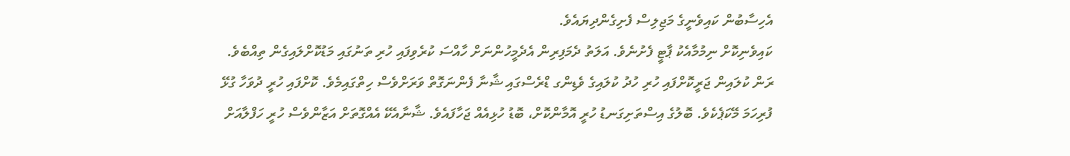އެހިސާބުން ކައިވެނީގެ މަޖިލިސް ފެށިގެންދިޔައެވެ.
ކައިވެނިކޮށް ނިމުމާއެކު ޕާޓީ ފެށުނެވެ. އަލަތު ދެމަފިރިން އެދެމީހުންނަށް ހާއްސަ ކުރެވިފައި ހުރި ތަނުގައި މަޑުކޮށްލައިގެން ތިއްބެވެ. ރަން ކުލައިން ޖަރީކޮށްފައި ހުރި ހުދު ކުލައިގެ ވެޑިންގ ޑްރެސްގައި ޝާނާ ފެންނަގޮތް ވަރަށްވެސް ހިތްގައިމެވެ. ކޮށްފައި ހުރީ ދުވަހާ ގުޅޭ ފުރިހަމަ މޭކަޕެކެވެ. ބޮލުގެ އިސްތަށިގަނޑު ހުރީ އޮމާންކޮށް، ބޮޑު ހުޅިއެއް ޖަހާފައެވެ. ޝާނާއެކޭ އެއްގޮތަށް އަޒާންވެސް ހުރީ ހަފްލާއަށް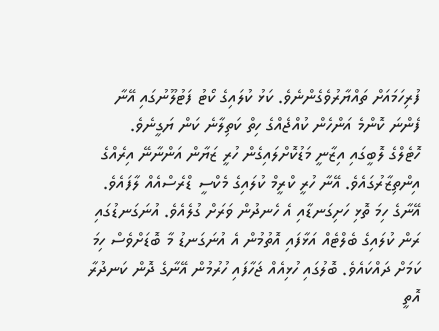ފުރިހަމައަށް ތައްޔާރުވެގެންނެވެ. ކަޅު ކުލައިގެ ކޯޓު ފަޓުލޫނުގައި އޭނާ ފެންނަ ކޮންމެ އަންހެން ކުއްޖެއްގެ ހިތް ކަތިލާނެ ކަން ޔަގީނެވެ.
ހޮޓެލްގެ ލޮބީގައި އިޒާނީ މަޑުކޮށްލައިގެން ހުރީ ޒަޔާން އަންނާނޭ އިރެއްގެ އިންތިޒާރުގައެވެ. އޭނާ ހުރީ ކްރީމް ކުލައިގެ މެކްސީ ޑްރެސްއެއް ލާފައެވެ. އޭނާގެ ހިމަ ތޮޅި ހަށިގަނޑާއި އެ ހެނދުން ވަރަށް ގުލެއެވެ. އުނަގަނޑުގައި ރަން ކުލައިގެ ބެލްޓެއް އަޅާފައި އޮތުމުން އެ އުނަގަނޑު މާ ބޮޑަށްވެސް ހިމަ ކަމަށް ދައްކައެވެ. ބޮލުގައި ހުޅިއެއް ޖަހާފައި ހުރުމުން އޭނާގެ ދޮން ކަނދުރާ އޮތީ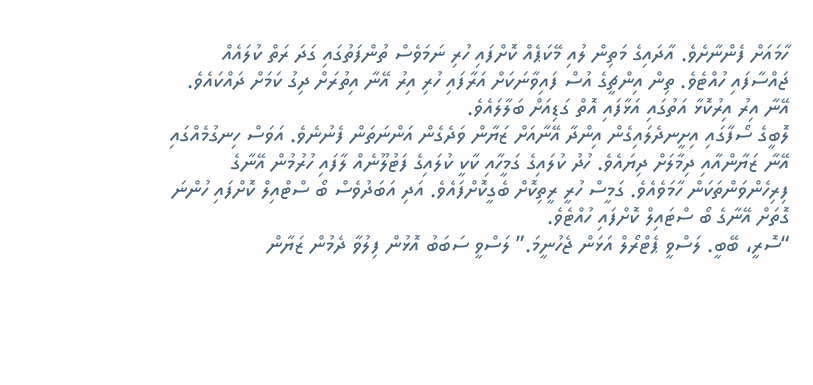ހާމައަށް ފެންނާށެވެ. އާދައިގެ މަތިން ލުއި މޭކަޕެއް ކޮށްފައި ހުރި ނަމަވެސް ތުންފަތުގައި ގަދަ ރަތް ކުލައެއް ޖައްސާފައި ހުއްޓެވެ. ތިން އިންޗީގެ އުސް ފައިވާނަކަށް އަރާފައި ހުރި އިރު އޭނާ އިތުރަށް ދިގު ކަމަށް ދައްކައެވެ. އޭނާ އިރު އިރުކޮޅާ އަތުގައި އަޅާފައި އޮތް ގަޑިއަށް ބަލާލައެވެ.
ލޮބީގެ ސޯފާގައި އިށީނދެލައިގެން އިންދާ އޭނާއަށް ޒަޔާން ވަދެގެން އަންނަތަން ފެނުނެވެ. އަވަސް ހިނގުމެއްގައި އޭނާ ޒަޔާންއާއި ދިމާލަށް ދިޔައެވެ. ހުދު ކުލައިގެ ގަމީހާއި ކާކީ ކުލައިގެ ފަޓުލޫނެއް ލާފައި ހުރުމުން އޭނާގެ ފިރިހެންވަންތަކަން ހާމަވެއެވެ. ގަމީސް ހުރީ ރީތިކޮށް ބެގީކޮށްފައެވެ. އަދި އަބަދުވެސް ބޯ ސްޓްއިލް ކޮށްފައި ހުންނަ ގޮތަށް އޭނާގެ ބޯ ސްޓައިލް ކޮށްފައި ހުއްޓެވެ.
“ސޮރީ، ބޭބީ. ލަސްވީ ޕެޓްރޯލް އަޅަން ޖެހުނީމަ.” ލަސްވީ ސަބަބު އޮޅުން ފިލުވާ ދެމުން ޒަޔާން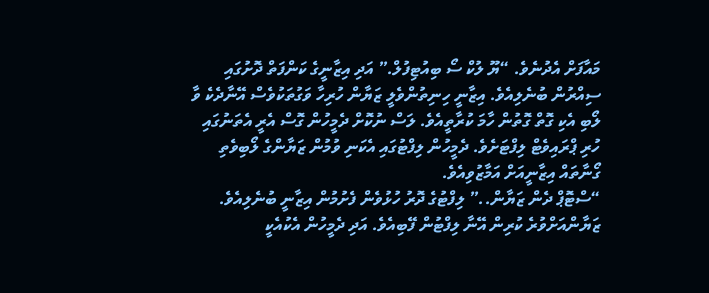މައާފަށް އެދުނެވެ. “ޔޫ ލުކް ސޯ ބިއުޓިފުލް.” އަދި އިޒާނީގެ ކަންފަތް ދޮށުގައި ސިއްރުން ބުނެލިއެވެ. އިޒާނީ ހިނިތުންވެލީ ޒަޔާން ހުރިހާ ވަގުތަކުވެސް އޭނާދެކެ ވާ ލޯބި އެކި ގޮތް ގޮތުން ހާމަ ކުރާތީއެވެ. ލަސް ނުކޮށް ދެމީހުން ގޮސް އެރީ އެތަނުގައި ހުރި ޕްރައިވެޓް ލިފްޓަށެވެ. ދެމީހުން ލިފްޓުގައި އެކަނި ވުމުން ޒަޔާންގެ ލޯބިވެތި ގޯނާތައް އިޒާނީއަށް އަމާޒުވިއެވެ.
“ސްޓޮޕް ދެން ޒަޔާން..” ލިފްޓުގެ ދޮރު ހުޅުވެން ފެށުމުން އިޒާނީ ބުނެލިއެވެ. ޒަޔާންއަށްވުރެ ކުރިން އޭނާ ލިފްޓުން ފޭބިއެވެ. އަދި ދެމީހުން އެކުއެކީ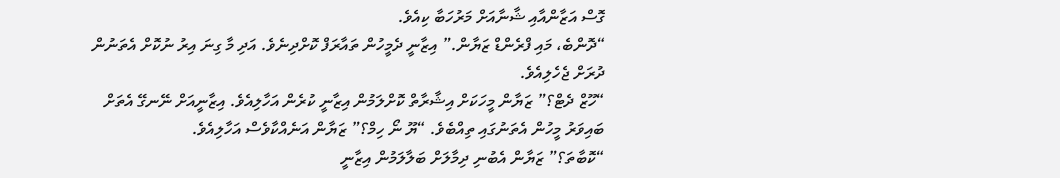ގޮސް އަޒާންއާއި ޝާނާއަށް މަރުހަބާ ކިއެވެ.
“ދޮންބެ، މައި ފްރެންޑް ޒަޔާން.” އިޒާނީ ދެމީހުން ތައާރަފް ކޮށްދިނެވެ. އަދި މާ ގިނަ އިރު ނުކޮށް އެތަނުން ދުރަށް ޖެހެލިއެވެ.
“ހޫޒް ދެޓް؟” ޒަޔާން މީހަކަށް އިޝާރާތް ކޮށްލަމުން އިޒާނީ ކުރެން އަހާލިއެވެ. އިޒާނީއަށް ނޭނގޭ އެތަށް ބައިވަރު މީހުން އެތަނުގައި ތިއްބެވެ. “ޔޫ ނޯ ހިމް؟” ޒަޔާން އަނެއްކާވެސް އަހާލިއެވެ.
“ކޮބާތަ؟” ޒަޔާން އެބުނި ދިމާލަށް ބަލާލަމުން އިޒާނީ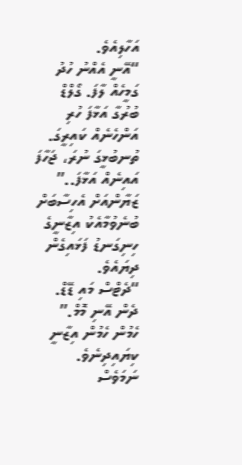އަހާލިއެވެ.
“އޭނީ އެއްނު ހުދު ގަމީހެއް ލާފަ. ގޯލްޑް ބުރުގާ އަޅާފަ ހުރި އަންހެނެއް ކައިރީގަ. ތުނބުޅީގަ ނުރަ، ޖަހާފަ އައިނެއް އަޅާފަ..” ޒަޔާންއަށް އެހިސާބަށް ބުނެވުމާއެކު އިޒާނީގެ ހިނިގަނޑު ފަޅައިގެން ދިޔައެވެ.
“ދެޓްސް މައި ޑޭޑް. ދެން އޭނި މޮމް.” ހެމުން ހެމުން އިޒާނީ ކިޔައިދިނެވެ. ނަމަވެސް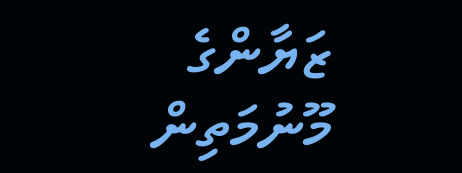ޒަޔާންގެ މޫނުމަތިން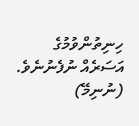ހިނިތުންވުމުގެ އަސަރެއް ނުފެނުނެވެ. (ނުނިމޭ)